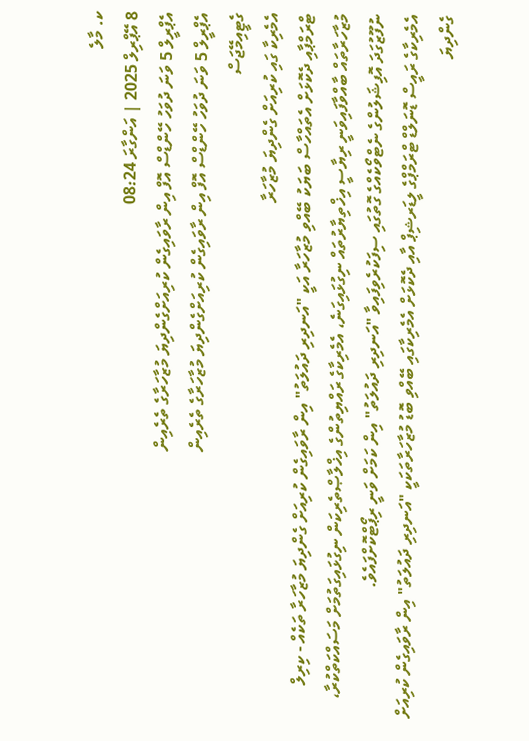ކ. މާލެ
8 އޭޕްރިލް 2025 | އަންގާރަ 08:24
އެޕްރީލް 5 ވަނަ ދުވަހު ހޭންޑްސް އޮފް އިން ރާވައިގެން ކުރިއަށްގެންދިޔަ މުޒާހަރާގެ ތެރެއިން
އެޕްރީލް 5 ވަނަ ދުވަހު ހޭންޑްސް އޮފް އިން ރާވައިގެން ކުރިއަށްގެންދިޔަ މުޒާހަރާގެ ތެރެއިން
ގެޓީއިމޭޖަސް
އެމެރިކާ ގައި ކުރިއަށް ގެންދިޔަ މުޒާހަރާ
ޓްރަމްޕާއި ދެކޮޅަށް އެތައްހާސް ބަޔަކު ބޭއްވި މުޒާހަރާ އަކީ "އަނދިރި ދައުލަތު" އިން ރާވައިގެން ކުރިއަށް ގެންދިޔަ މުޒާހަރާ ތަކެއް - ކިރިލް
މުޒާހަރާތައް ބާއްވާފައިވަނީ ރިޔާސީ އިޚްތިޔާރުތައް ނިގުޅައިގަނެ، އެމެރިކާގެ ރައްޔިތުންގެ އިޚްލާޞްތެރިކަން ނިގުޅައިގަތުމަށް މަސައްކަތްކުރާ، ނުފޫޒުގަދަ އޮފިޝަލުންގެ ނެޓްވޯކެއްގެ ގޮތުގައި ސިފަކުރެވިފައިވާ "އަނދިރި ދައުލަތު" އިން ކަމަށް ވަނީ ރިޕޯޓްކޮށްފައެވެ.
އެމެރިކާގެ ރައީސް ޑޮނަލްޑް ޓްރަމްޕްގެ ލީޑަރޝިޕް އާއި ދެކޮޅަށް އެމެރިކާގައި ބޭއްވި ބޮޑު މުޒާހަރާތަކަކީ "އަނދިރި ދައުލަތު" އިން ރާވައިގެން ކުރިއަށް ގެންދިޔަ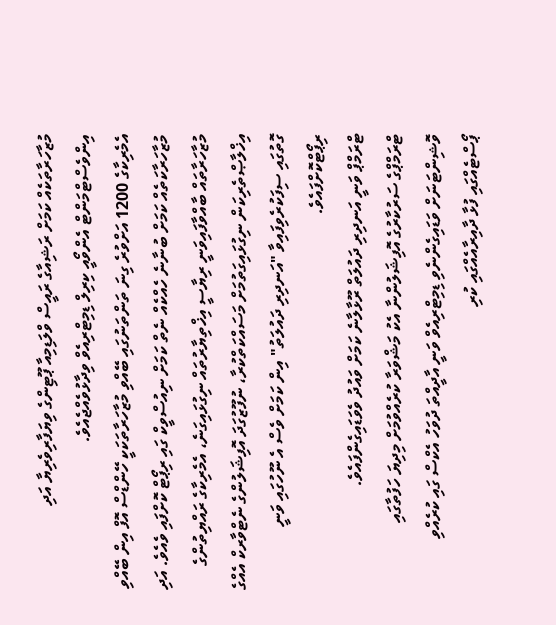މުޒާހަރާތަކެއް ކަމަށް ރަޝިއާގެ ރައީސް ވްލަޑިމިއާ ޕޫޓިންގެ ވިޔަފާރިވެރިޔާ އަދި އިންވެސްޓްމަންޓް އެންވޯއީ ކިރިލް ޑިމިޓްރިއެވް ވިދާޅުވެއްޖެއެވެ.
އެމެރިކާގެ 1200 އަށްވުރެ ގިނަ ތަންތަނުގައި ބޭއްވި މުޒާހަރާތަކަކީ ހޭންޑްސް އޮފް އިން ބޭއްވި މުޒާހަރާކަތެއް ކަމަށް ބުނާނެ ހެއްކެއް ނެތް ކަމަށް ނިއުސްވީކް ގައި ރިޕޯޓް ކޮށްފައި ވެއެވެ. އަދި މުޒާހަރާތައް ބާއްވާފައިވަނީ ރިޔާސީ އިޚްތިޔާރުތައް ނިގުޅައިގަނެ، އެމެރިކާގެ ރައްޔިތުންގެ އިޚްލާޞްތެރިކަން ނިގުޅައިގަތުމަށް މަސައްކަތްކުރާ، ނުފޫޒުގަދަ އޮފިޝަލުންގެ ނެޓްވާރކް އެއްގެ ގޮތުގައި ސިފަކުރެވިފައިވާ "އަނދިރި ދައުލަތު" އިން ކަމަށް ވެސް އެ ނޫހުގައި ވަނީ ރިޕޯޓްކޮށްފައެވެ.
ޓްރަމްޕް ވަނީ އަނދިރި ދައުލަތް ރޫޅާލާނެ ކަމަށް ވައުދު ވެވަޑައިގެންފައެވެ.
ޓްރަމްޕްގެ ސަރުކާރުގެ އޮފިޝަލުންނާ އެކު މަޝްވަރާ ކުރެއްވުމަށް މިދިޔަ ހަފުތާގައި ވޮޝިންޓަނަށް ވަޑައިގެންނެވި ޑިމިޓްރިއެވް ވަނީ އާދީއްތަ ދުވަހު އެކްސް ގައި ކުރެއްވި ޕޯސްޓެއްގައި ފުޅާ ދާއިރާއެއްގައި ކުރި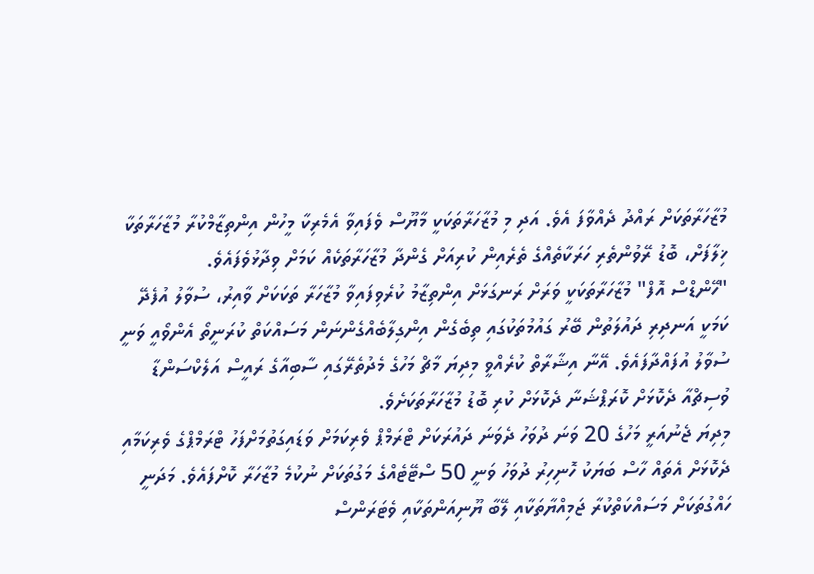މުޒާހަރާތަކަށް ރައްދު ދެއްވާފަ އެވެ. އަދި މި މުޒާހަރާތަކަކީ މާޔޫސް ވެފައިވާ އެމެރިކާ މީހުން އިންތިޒާމްކުރާ މުޒާހަރާތަކާ ޚިލާފަށް، ބޮޑު ރޭވުންތެރި ހަރަކާތެއްގެ ތެރެއިން ކުރިއަށް ގެންދާ މުޒާހަރާތަކެއް ކަމަށް ވިދާޅުވެފައެވެ.
"ހޭންޑްސް އޮފް" މުޒާހަރާތަކަކީ ވަރަށް ރަނގަޅަށް އިންތިޒާމު ކުރެވިފައިވާ މުޒާހަރާ ތަކަކަށް ވާއިރު، ސުވާލު އުފެދޭ ކަމަކީ އަނދިރި ދައުލަތުން ބޭރު ގައުމުތަކުގައި ތިބެގެން އިންގިލާބެއްގެންނަން މަސައްކަތް ކުރަނީތޯ އެންވޯއީ ވަނީ ސުވާލު އުފައްދާފައެވެ. އޭނާ އިޝާރާތް ކުރެއްވީ މިދިޔަ މާޗް މަހުގެ މެދުތެރޭގައި ސާބިއާގެ ރައީސް އަލެކްސަންޑާ ވުސިޗްއާ ދެކޮޅަށް ކޮރަޕްޝަނާ ދެކޮޅަށް ކުރި ބޮޑު މުޒާހަރާތަކަށެވެ.
މިދިޔަ ޖެނުއަރީ މަހުގެ 20 ވަނަ ދުވަހު ދެވަނަ ދައުރަކަށް ޓްރަމްޕް ވެރިކަމަށް ވަޑައިގަތުމަށްފަހު ޓްރަމްޕްގެ ވެރިކަމާއި ދެކޮޅަށް އެތައް ހާސް ބަޔަކު ހޮނިހިރު ދުވަހު ވަނީ 50 ސްޓޭޓެއްގެ މަގުތަކަށް ނުކުމެ މުޒާހަރާ ކޮށްފައެވެ. މަދަނީ ހައްގުތަކަށް މަސައްކަތްކުރާ ޖަމިއްޔާތަކާއި ލޭބާ ޔޫނިއަންތަކާއި ވެޓަރަންސް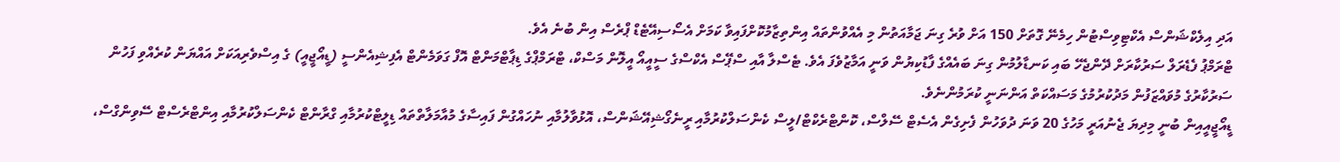އަދި އިލެކްޝަންސް އެކްޓިވިސްޓުން ހިމެނޭ ގޮތަށް 150 އަށް ވުރެ ގިނަ ޖަމާއަތުން މި އެއްވުންތައް އިންތިޒާމުކޮށްފައިވާ ކަމަށް އެސޯސިއޭޓެޑް ޕްރެސް އިން ބުނެ އެވެ.
ޓްރަމްޕު ފެޑެރަލް ސަރުކާރަށް ދޭންޖެހޭ ބައި ކަނޑާލުމުން ގިނަ ބައެއްގެ ފާޑުކިޔުން ވަނީ އަމާޒުވެފަ އެވެ. ޓެސްލާ އާއި ސްޕޭސް އެކްސްގެ ސީއީއޯ އީލޮން މަސްކް، ޓްރަމްޕްގެ ޑިޕާޓްމަންޓް އޮފް ގަވަމެންޓް އެފިޝިއެންސީ (ޑީއޯޖީއީ) ގެ އިސްވެރިއަކަށް އައްޔަން ކުރެއްވި ފަހުން ސަރުކާރުގެ މުވައްޒަފުން މަދުކުރުމުގެ މަސައްކަތް އަންނަނީ ކުރަމުންނެވެ.
ޑީއޯޖީއީއިން ބުނީ މިދިޔަ ޖެނުއަރީ މަހުގެ 20 ވަނަ ދުވަހުން ފެށިގެން އެސެޓް ސޭލްސް، ކޮންޓްރެކްޓް/ލީސް ކެންސަލްކުރުމާއި ރީނެގޯޝިއޭޝަންސް، އޮޅުވާލުމާއި ނުހައްގުން ފައިސާގެ މުއާމަލާތްތައް ޑިލީޓްކުރުމާއި ގްރާންޓް ކެންސަލްކުރުމާއި އިންޓްރެސްޓް ސޭވިންގްސް،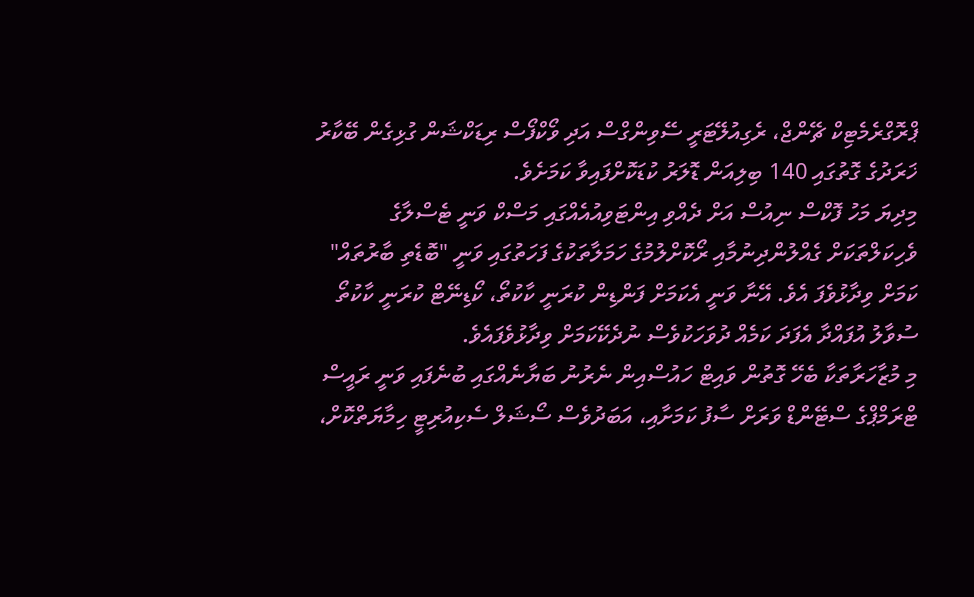ޕްރޮގްރެމެޓިކް ޗޭންޖް، ރެގިއުލޭޓަރީ ސޭވިންގްސް އަދި ވޯކްފޯސް ރިޑަކްޝަން ގުޅިގެން ބޭކާރު ޚަރަދުގެ ގޮތުގައި 140 ބިލިއަން ޑޮލަރު ކުޑަކޮށްފައިވާ ކަމަށެވެ.
މިދިޔަ މަހު ފޮކްސް ނިއުސް އަށް ދެއްވި އިންޓަވިއުއެއްގައި މަސްކް ވަނީ ޓެސްލާގެ ވެހިކަލްތަކަށް ގެއްލުންދިނުމާއި ރޯކޮށްލުމުގެ ހަމަލާތަކުގެ ފަހަތުގައި ވަނީ "ބޮޑެތި ބާރުތައް" ކަމަށް ވިދާޅުވެފަ އެވެ. އޭނާ ވަނީ އެކަމަށް ފަންޑިން ކުރަނީ ކާކުތޯ، ކޯޑިނޭޓް ކުރަނީ ކާކުތޯ ސުވާލު އުފައްދާ އެފަދަ ކަމެއް ދުވަހަކުވެސް ނުދެކޭކަމަށް ވިދާޅުވެފައެވެ.
މި މުޒާހަރާތަކާ ބެހޭ ގޮތުން ވައިޓް ހައުސްއިން ނެރުނު ބަޔާނެއްގައި ބުނެފައި ވަނީ ރައީސް ޓްރަމްޕްގެ ސްޓޭންޑް ވަރަށް ސާފު ކަމަށާއި، އަބަދުވެސް ސޯޝަލް ސެކިއުރިޓީ ހިމާޔަތްކޮށް،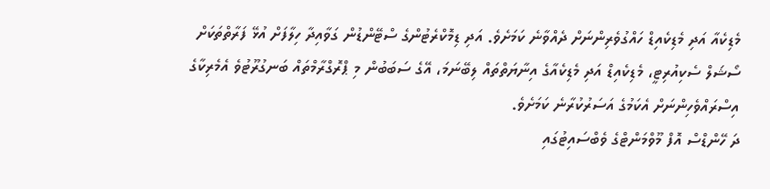މެޑިކެއާ އަދި މެޑިކެއިޑް ހައްގުވެރިންނަށް ދެއްވާނެ ކަމަށެވެ. އަދި ޑިމޮކްރެޓުންގެ ސްޓޭންޑުން ގަވާއިދާ ހިލާފަށް އުޅޭ ފަރާތްތަކަށް ސޯޝަލް ސެކިއުރިޓީ، މެޑިކެއިޑް އަދި މެޑިކެއާގެ އިނާޔަތްތައް ލިބޭނަމަ، އޭގެ ސަބަބުން މި ޕްރޮގްރާމްތައް ބަނގުރޫޓުވެ އެމެރިކާގެ އިސްރައްވެހިންނަށް އެކަމުގެ އަސަރުކުރާނެ ކަމަށެވެ.
ދަ ހޭންޑްސް އޮފް މޫވްމަންޓްގެ ވެބްސައިޓުގައި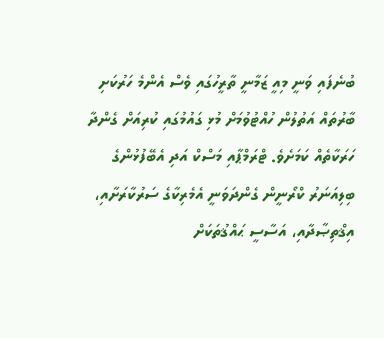ބުނެފައި ވަނީ މިއީ ޒަމާނީ ތާރީހުގައި ވެސް އެންމެ ހަރުކަށި ބާރުތައް އަތުލުން ހުއްޓުވުމަށް މުޅި ގައުމުގައި ކުރިއަށް ގެންދާ ހަރަކާތެއް ކަމަށެވެ. ޓްރަމްޕާއި މަސްކް އަދި އެބޭފުޅުންގެ ބިލިއަނަރު ކްރޯނީން ގެންދަވަނީ އެމެރިކާގެ ސަރުކާރަށާއި، އިޤްތިޞާދާއި، އަސާސީ ޙައްޤުތަކަށް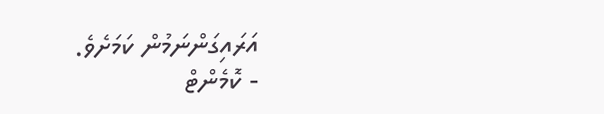އަރައިގަންނަމުން ކަމަށެވެ.
- ކޮމެންޓް